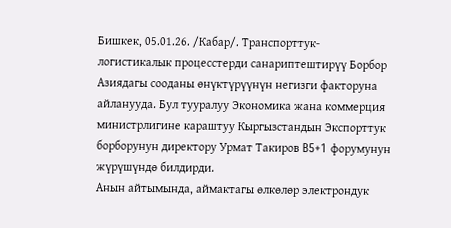Бишкек, 05.01.26. /Кабар/. Транспорттук-логистикалык процесстерди санариптештирүү Борбор Азиядагы сооданы өнүктүрүүнүн негизги факторуна айланууда. Бул тууралуу Экономика жана коммерция министрлигине караштуу Кыргызстандын Экспорттук борборунун директору Урмат Такиров B5+1 форумунун жүрүшүндө билдирди.
Анын айтымында, аймактагы өлкөлөр электрондук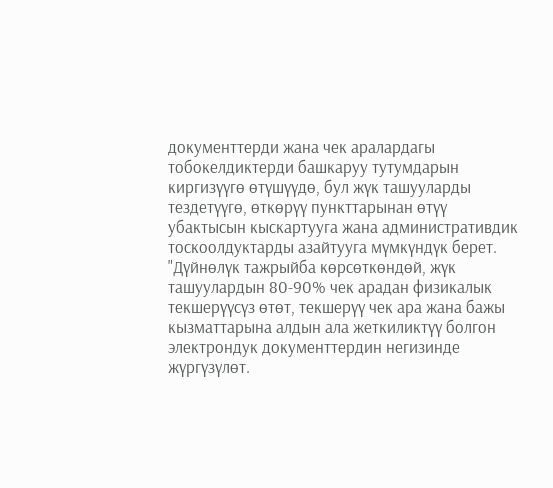документтерди жана чек аралардагы тобокелдиктерди башкаруу тутумдарын киргизүүгө өтүшүүдө, бул жүк ташууларды тездетүүгө, өткөрүү пункттарынан өтүү убактысын кыскартууга жана административдик тоскоолдуктарды азайтууга мүмкүндүк берет.
"Дүйнөлүк тажрыйба көрсөткөндөй, жүк ташуулардын 80-90% чек арадан физикалык текшерүүсүз өтөт, текшерүү чек ара жана бажы кызматтарына алдын ала жеткиликтүү болгон электрондук документтердин негизинде жүргүзүлөт.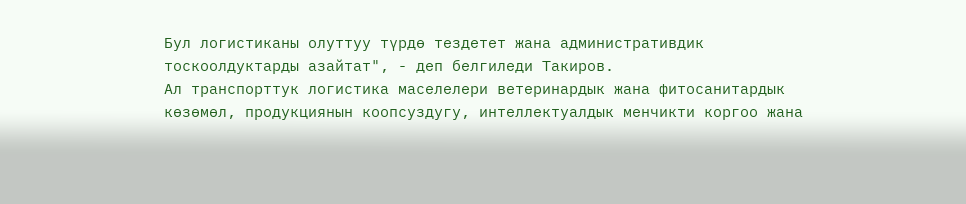Бул логистиканы олуттуу түрдө тездетет жана административдик тоскоолдуктарды азайтат", - деп белгиледи Такиров.
Ал транспорттук логистика маселелери ветеринардык жана фитосанитардык көзөмөл, продукциянын коопсуздугу, интеллектуалдык менчикти коргоо жана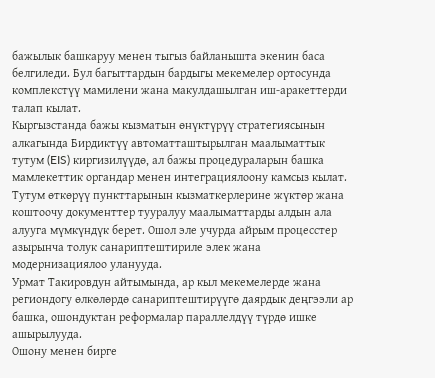бажылык башкаруу менен тыгыз байланышта экенин баса белгиледи. Бул багыттардын бардыгы мекемелер ортосунда комплекстүү мамилени жана макулдашылган иш-аракеттерди талап кылат.
Кыргызстанда бажы кызматын өнүктүрүү стратегиясынын алкагында Бирдиктүү автоматташтырылган маалыматтык тутум (EIS) киргизилүүдө, ал бажы процедураларын башка мамлекеттик органдар менен интеграциялоону камсыз кылат. Тутум өткөрүү пункттарынын кызматкерлерине жүктөр жана коштоочу документтер тууралуу маалыматтарды алдын ала алууга мүмкүндүк берет. Ошол эле учурда айрым процесстер азырынча толук санариптештириле элек жана модернизациялоо уланууда.
Урмат Такировдун айтымында, ар кыл мекемелерде жана региондогу өлкөлөрдө санариптештирүүгө даярдык деңгээли ар башка, ошондуктан реформалар параллелдүү түрдө ишке ашырылууда.
Ошону менен бирге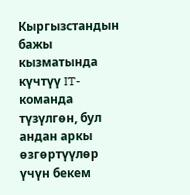Кыргызстандын бажы кызматында күчтүү IT-команда түзүлгөн, бул андан аркы өзгөртүүлөр үчүн бекем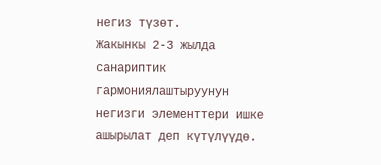негиз түзөт.
Жакынкы 2-3 жылда санариптик гармониялаштыруунун негизги элементтери ишке ашырылат деп күтүлүүдө.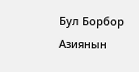Бул Борбор Азиянын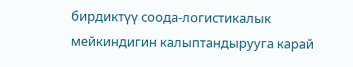бирдиктүү соода-логистикалык мейкиндигин калыптандырууга карай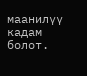маанилүү кадам болот.